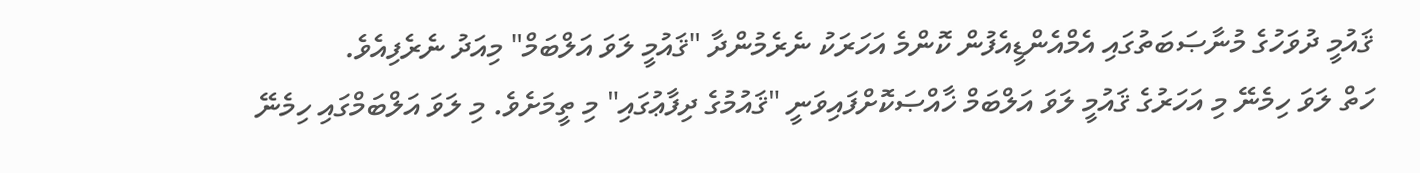ޤައުމީ ދުވަހުގެ މުނާޞަބަތުގައި އެމްއެންޑީއެފުން ކޮންމެ އަހަރަކު ނެރެމުންދާ "ޤައުމީ ލަވަ އަލްބަމް" މިއަދު ނެރެފިއެވެ.
ހަތް ލަވަ ހިމެނޭ މި އަހަރުގެ ޤައުމީ ލަވަ އަލްބަމް ޚާއްޞަކޮށްފައިވަނީ "ޤައުމުގެ ދިފާޢުގައި" މި ތީމަށެވެ. މި ލަވަ އަލްބަމްގައި ހިމެނޭ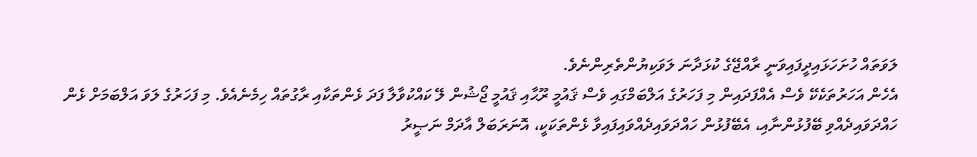ލަވަތައް ހުށަހަޅައިދީފައިވަނީ ރާއްޖޭގެ ކުޅަދާނަ ލަވަކިޔުންތެރިންނެވެ.
އެހެން އަހަރުތަކެކޭ ވެސް އެއްފަދައިން މި ފަހަރުގެ އަލްބަމްގައި ވެސް ޤައުމީ ރޫޙާއި ޤައުމީ ޖޯޝުން ލޭ ކައްކުވާލާ ފަދަ ޅެންތަކާއި ރާގުތައް ހިމެނެއެވެ. މި ފަހަރުގެ ލަވަ އަލްބަމަށް ޅެން ހައްދަވައިދެއްވި ބޭފުޅުންނާއި، އެބޭފުޅުން ހައްދަވައިދެއްވައިފައިވާ ޅެންތަކަކީ، އޮނަރަބަލް އާދަމް ނަޞީރު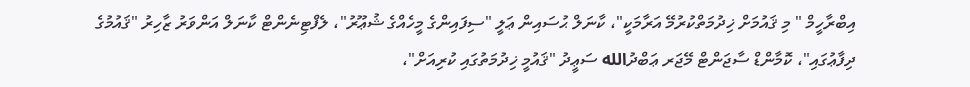އިބްރާހީމް " މި ޤައުމަށް ޚިދުމަތްކުރުމޭ އަރާމަކީ"، ކާނަލް ޙުސައިން ޢަލީ "ސިފައިންގެ މީހެއްގެ ޝުޢޫރު"، ލެފްޓިނެންޓް ކާނަލް އަންވަރު ޒާހިރު "ޤައުމުގެ ދިފާޢުގައި"، ކޮމާންޑް ސާޖަންޓް މޭޖަރ ޢަބްދުالله ސަޢީދު "ޤައުމީ ޚިދުމަތުގައި ކުރިއަށް"،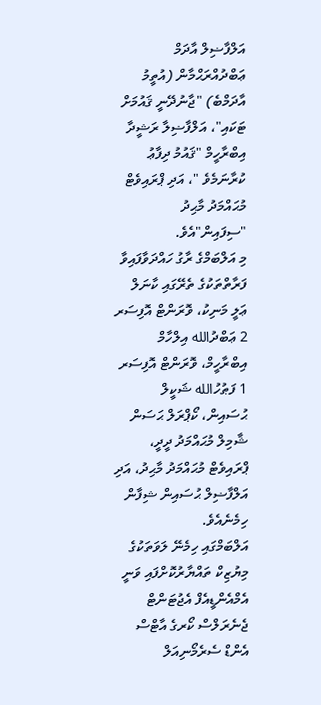އަލްފާޟިލް އާދަމް ޢަބްދުއްރަޙްމާން (އުތީމު އާދަމްބެ) "ޖާނުދޭނީ ޤައުމަށް ޓަކައި"، އަލްފާޟިލާ ރަޝީދާ އިބްރާހީމް "ޤައުމު ދިފާޢު ކުރާނަމެވެ "، އަދި ޕްރައިވެޓް މުޙައްމަދު މާޙިދު "ސިފައިން"އެވެ.
މި އަލްބަމްގެ ރާގު ހައްދަވާފައިވާ ފަރާތްތަކުގެ ތެރޭގައި ކާނަލް ޢަލީ މަނިކު، ވޮރަންޓް އޮފިސަރ 2 ޢަބްދުالله އިލްހާމް އިބްރާހީމް، ވޮރަންޓް އޮފިސަރ 1 ފަޠުހުالله ޝަކީލް ޙުސައިން، ކޯޕްރަލް ޙަސަން ޝާމިލް މުޙައްމަދު ދީދީ، ޕްރައިވެޓް މުޙައްމަދު މާޙިދު، އަދި އަލްފާޟިލް ޙުސައިން ޝިފާން ހިމެނެއެވެ.
އަލްބަމްގައި ހިމެނޭ ލަވަތަކުގެ މިޔުޒިކް ތައްޔާރުކޮށްފައި ވަނީ އެމްއެންޑީއެފް އެޖުޓަންޓް ޖެނެރަލްސް ކޯރގެ އާޓްސް އެންޑް ސެރެމޯނިއަލް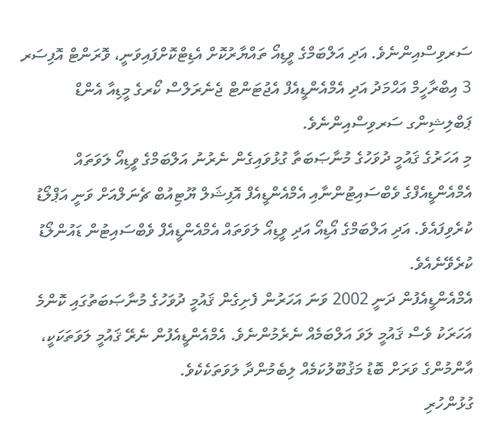ސަރވިސްއިންނެވެ. އަދި އަލްބަމްގެ ވީޑިއޯ ތައްޔާރުކޮށް އެޑިޓްކޮށްފައިވަނީ، ވޮރަންޓް އޮފިސަރ 3 އިބްރާހީމް އަޙްމަދު އަދި އެމްއެންޑީއެފް އެޖުޓަންޓް ޖެނެރަލްސް ކޯރގެ މީޑިއާ އެންޑް ޕަބްލިޝިންގ ސަރވިސްއިންނެވެ.
މި އަހަރުގެ ޤައުމީ ދުވަހުގެ މުނާޞަބަތާ ގުޅުވައިގެން ނެރުނު އަލްބަމްގެ ވީޑިއޯ ލަވަތައް އެމްއެންޑީއެފްގެ ވެބްސައިޓުންނާއި އެމްއެންޑީއެފް އޮފިޝަލް ޔޫޓިއުބް ޗެނަލްއަށް ވަނީ އަޕްލޯޑު ކުރެވިފައެވެ. އަދި އަލްބަމްގެ އޯޑިއޯ އަދި ވީޑިއޯ ލަވަތައް އެމްއެންޑީއެފް ވެބްސައިޓުން ޑައުންލޯޑު ކުރެވޭނެއެވެ.
އެމްއެންޑީއެފުން ދަނީ 2002 ވަނަ އަހަރުން ފެށިގެން ޤައުމީ ދުވަހުގެ މުނާޞަބަތުގައި ކޮންމެ އަހަރަކު ވެސް ޤައުމީ ލަވަ އަލްބަމެއް ނެރެމުންނެވެ. އެމްއެންޑީއެފުން ނެރޭ ޤައުމީ ލަވަތަކަކީ، އާންމުންގެ ވަރަށް ބޮޑު މަޤުބޫލުކަމެއް ލިބެމުންދާ ލަވަތަކެކެވެ.
ގުޅުންހުރި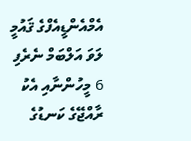އެމްއެންޑީއެފްގެ ޤައުމީ ލަވަ އަލްބަމް ނެރެފި
6 މީހުންނާއި އެކު ރާއްޖޭގެ ކަނޑުގެ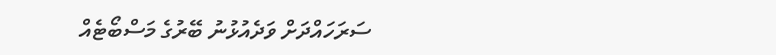ސަރަހައްދަށް ވަދެއުޅުނު ބޭރުގެ މަސްބޯޓެއް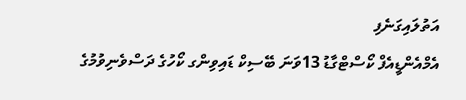އަތުލައިގަނެފި
އެމްއެންޑީއެފް ކޯސްޓްގާޑު 13ވަނަ ބޭސިކް ޑައިވިންގ ކޯހުގެ ދަސްވެނިވުމުގެ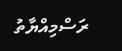ރަސްމިއްޔާތު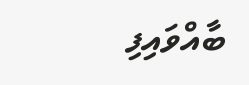ބާއްވައިފި